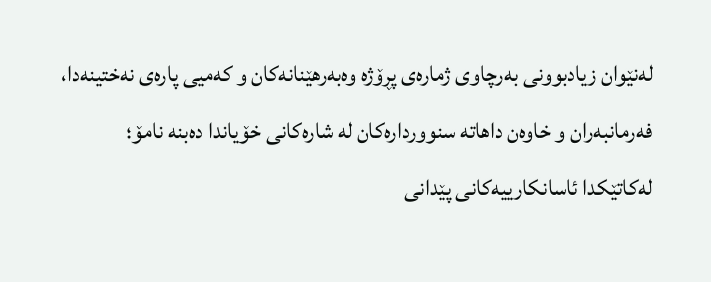لەنێوان زیادبوونی بەرچاوی ژمارەی پڕۆژە وەبەرهێنانەکان و کەمیی پارەی نەختینەدا، فەرمانبەران و خاوەن داهاتە سنووردارەکان لە شارەکانی خۆیاندا دەبنە نامۆ؛ لەکاتێکدا ئاسانکارییەکانی پێدانی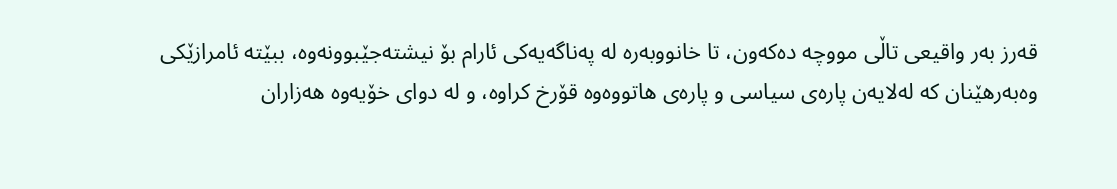قەرز بەر واقیعی تاڵی مووچە دەکەون، تا خانووبەرە لە پەناگەیەکی ئارام بۆ نیشتەجێبوونەوە، ببێتە ئامرازێکی وەبەرهێنان کە لەلایەن پارەی سیاسی و پارەی هاتووەوە قۆرخ کراوە، و لە دوای خۆیەوە هەزاران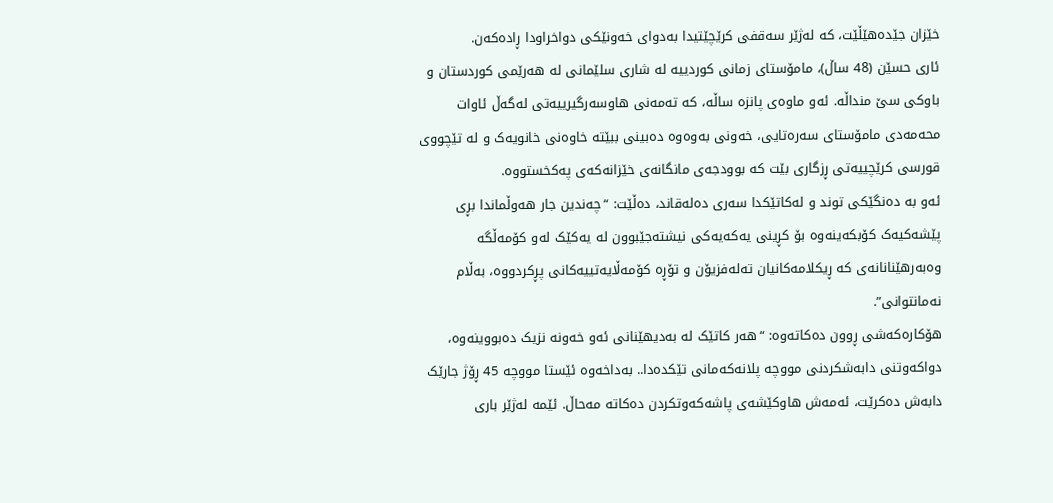خێزان جێدەهێڵێت، کە لەژێر سەقفی کرێچێتیدا بەدوای خەونێکی دواخراودا ڕادەکەن.
ئاری حسێن (48 ساڵ)، مامۆستای زمانی کوردییە لە شاری سلێمانی لە هەرێمی کوردستان و باوکی سێ منداڵە. ئەو ماوەی پانزە ساڵە، کە تەمەنی هاوسەرگیرییەتی لەگەڵ ئاوات محەمەدی مامۆستای سەرەتایی، خەونی بەوەوە دەبینی ببێتە خاوەنی خانویەک و لە تێچووی قورسی کرێچییەتی ڕزگاری بێت کە بوودجەی مانگانەی خێزانەکەی پەکخستووە.
ئەو بە دەنگێکی توند و لەکاتێکدا سەری دەلەقاند، دەڵێت: “چەندین جار هەوڵماندا بڕی پێشەکیەک کۆبکەینەوە بۆ کڕینی یەکەیەکی نیشتەجێبوون لە یەکێک لەو کۆمەڵگە وەبەرهێنانانەی کە ڕیکلامەکانیان تەلەفزیۆن و تۆڕە کۆمەڵایەتییەکانی پڕکردووە، بەڵام نەمانتوانی”.
هۆکارەکەشی ڕوون دەکاتەوە: “هەر کاتێک لە بەدیهێنانی ئەو خەونە نزیک دەبووینەوە، دواکەوتنی دابەشکردنی مووچە پلانەکەمانی تێکدەدا.. بەداخەوە ئێستا مووچە 45 ڕۆژ جارێک دابەش دەکرێت، ئەمەش هاوکێشەی پاشەکەوتکردن دەکاتە مەحاڵ. ئێمە لەژێر باری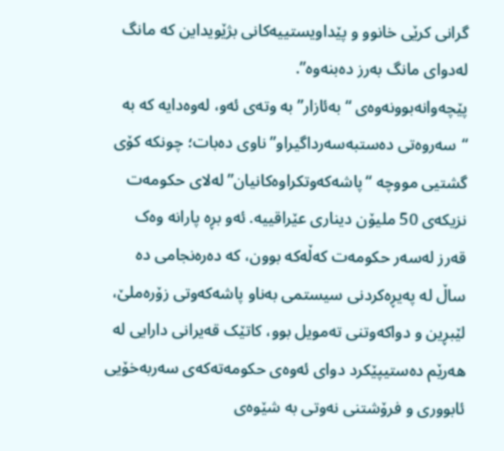گرانی کرێی خانوو و پێداویستییەکانی بژێویداین کە مانگ لەدوای مانگ بەرز دەبنەوە”.
پێچەوانەبوونەوەی “بەئازار” بە وتەی ئەو، لەوەدایە کە بە “سەروەتی دەستبەسەرداگیراو” ناوی دەبات؛ چونکە کۆی گشتیی مووچە “پاشەکەوتکراوەکانیان” لەلای حکومەت نزیکەی 50 ملیۆن دیناری عێراقییە. ئەو بڕە پارانە وەک قەرز لەسەر حکومەت کەڵەکە بوون، کە دەرەنجامی دە ساڵ لە پەیڕەکردنی سیستمی بەناو پاشەکەوتی زۆرەملێ، لێبڕین و دواکەوتنی تەمویل بوو، کاتێک قەیرانی دارایی لە هەرێم دەستیپێکرد دوای ئەوەی حکومەتەکەی سەربەخۆیی ئابووری و فرۆشتنی نەوتی بە شێوەی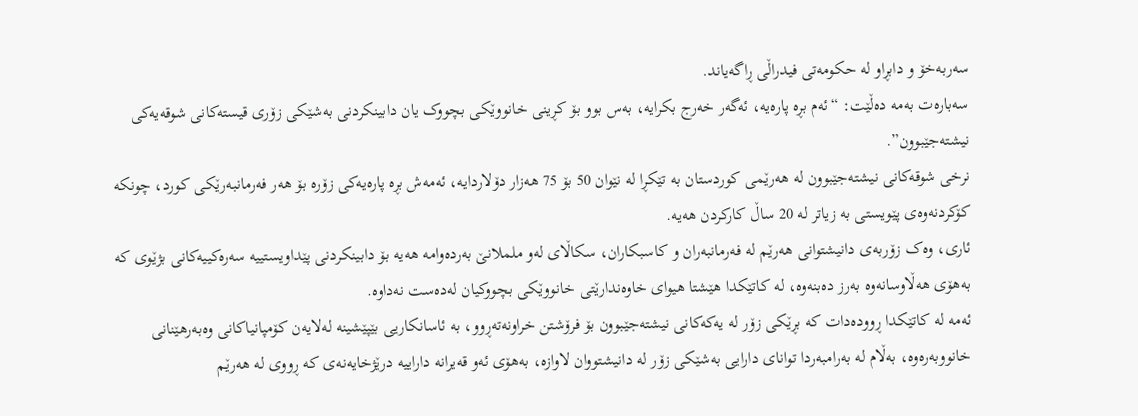سەربەخۆ و دابڕاو لە حکومەتی فیدراڵی ڕاگەیاند.
سەبارەت بەمە دەڵێت: “ئەم بڕە پارەیە، ئەگەر خەرج بکرایە، بەس بوو بۆ کڕینی خانووێکی بچووک یان دابینکردنی بەشێکی زۆری قیستەکانی شوقەیەکی نیشتەجێبوون”.
نرخی شوقەکانی نیشتەجێبوون لە هەرێمی کوردستان بە تێکڕا لە نێوان 50 بۆ 75 هەزار دۆلاردایە، ئەمەش بڕە پارەیەکی زۆرە بۆ هەر فەرمانبەرێکی کورد، چونکە کۆکردنەوەی پێویستی بە زیاتر لە 20 ساڵ کارکردن هەیە.
ئاری، وەک زۆربەی دانیشتوانی هەرێم لە فەرمانبەران و کاسبکاران، سکاڵای لەو ململانێ بەردەوامە هەیە بۆ دابینکردنی پێداویستییە سەرەکییەکانی بژێوی کە بەهۆی هەڵاوسانەوە بەرز دەبنەوە، لە کاتێکدا هێشتا هیوای خاوەندارێتی خانووێکی بچووکیان لەدەست نەداوە.
ئەمە لە کاتێکدا ڕوودەدات کە بڕێکی زۆر لە یەکەکانی نیشتەجێبوون بۆ فرۆشتن خراونەتەڕوو، بە ئاسانکاریی بێپێشینە لەلایەن کۆمپانیاکانی وەبەرهێنانی خانووبەرەوە، بەڵام لە بەرامبەردا توانای دارایی بەشێکی زۆر لە دانیشتووان لاوازە، بەهۆی ئەو قەیرانە داراییە درێژخایەنەی کە ڕووی لە هەرێم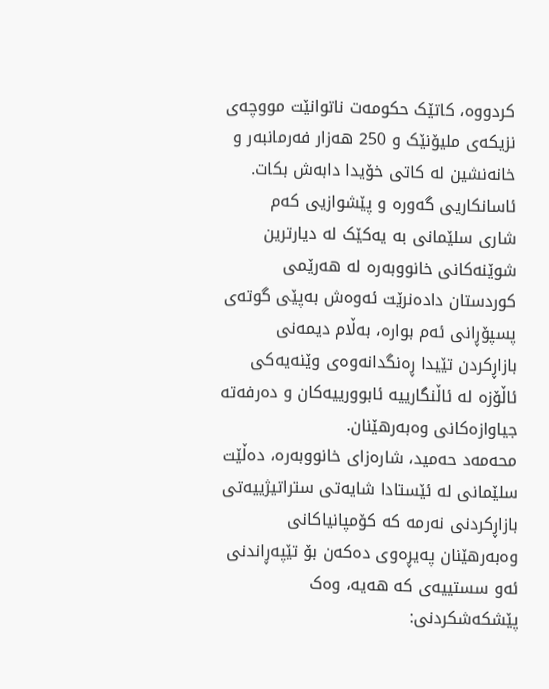کردووە، کاتێک حکومەت ناتوانێت مووچەی نزیکەی ملیۆنێک و 250 هەزار فەرمانبەر و خانەنشین لە کاتی خۆیدا دابەش بکات.
ئاسانکاریی گەورە و پێشوازیی کەم
شاری سلێمانی بە یەکێک لە دیارترین شوێنەکانی خانووبەرە لە هەرێمی کوردستان دادەنرێت ئەوەش بەپێی گوتەی پسپۆڕانی ئەم بوارە، بەڵام دیمەنی بازاڕکردن تێیدا ڕەنگدانەوەی وێنەیەکی ئاڵۆزە لە ئاڵنگارییە ئابوورییەکان و دەرفەتە جیاوازەکانی وەبەرهێنان.
محەمەد حەمید، شارەزای خانووبەرە، دەڵێت سلێمانی لە ئێستادا شایەتی ستراتیژییەتی بازاڕکردنی نەرمە کە کۆمپانیاکانی وەبەرهێنان پەیڕەوی دەکەن بۆ تێپەڕاندنی ئەو سستییەی کە هەیە، وەک پێشکەشکردنی: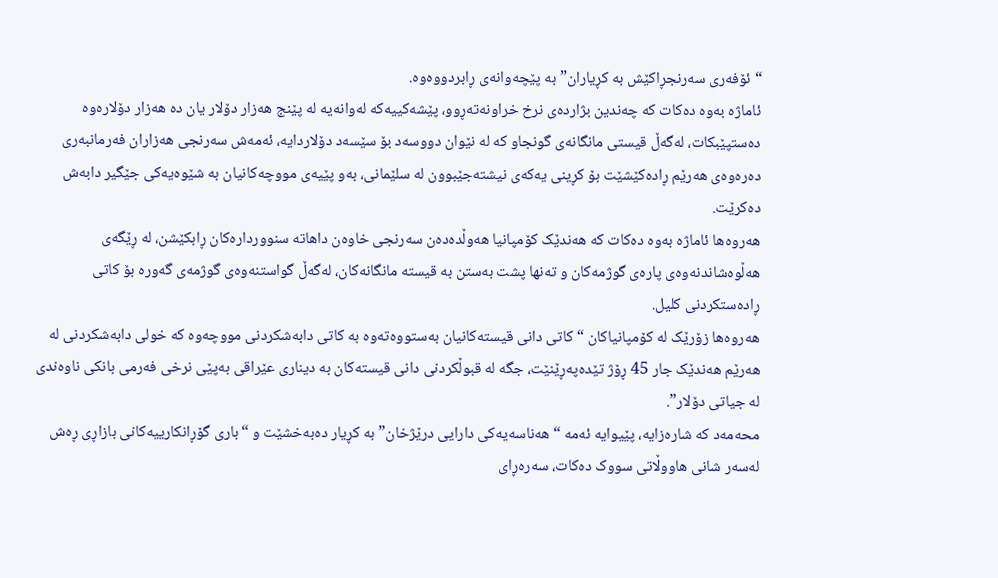“ئۆفەری سەرنجڕاکێش بە کڕیاران” بە پێچەوانەی ڕابردووەوە.
ئاماژە بەوە دەکات کە چەندین بژاردەی نرخ خراونەتەڕوو، پێشەکییەکە لەوانەیە لە پێنج هەزار دۆلار یان دە هەزار دۆلارەوە دەستپێبکات، لەگەڵ قیستی مانگانەی گونجاو کە لە نێوان دووسەد بۆ سێسەد دۆلاردایە، ئەمەش سەرنجی هەزاران فەرمانبەری دەرەوەی هەرێم ڕادەکێشێت بۆ کڕینی یەکەی نیشتەجێبوون لە سلێمانی، بەو پێیەی مووچەکانیان بە شێوەیەکی جێگیر دابەش دەکرێت.
هەروەها ئاماژە بەوە دەکات کە هەندێک کۆمپانیا هەوڵدەدەن سەرنجی خاوەن داهاتە سنووردارەکان ڕابکێشن، لە ڕێگەی هەڵوەشاندنەوەی پارەی گوژمەکان و تەنها پشت بەستن بە قیستە مانگانەکان، لەگەڵ گواستنەوەی گوژمەی گەورە بۆ کاتی ڕادەستکردنی کلیل.
هەروەها زۆرێک لە کۆمپانیاکان “کاتی دانی قیستەکانیان بەستووەتەوە بە کاتی دابەشکردنی مووچەوە کە خولی دابەشکردنی لە هەرێم هەندێک جار 45 ڕۆژ تێدەپەڕێنێت، جگە لە قبوڵکردنی دانی قیستەکان بە دیناری عێراقی بەپێی نرخی فەرمی بانکی ناوەندی لە جیاتی دۆلار”.
محەمەد کە شارەزایە، پێیوایە ئەمە “هەناسەیەکی دارایی درێژخان” بە کڕیار دەبەخشێت و “باری گۆڕانکارییەکانی بازاڕی ڕەش لەسەر شانی هاووڵاتی سووک دەکات، سەرەڕای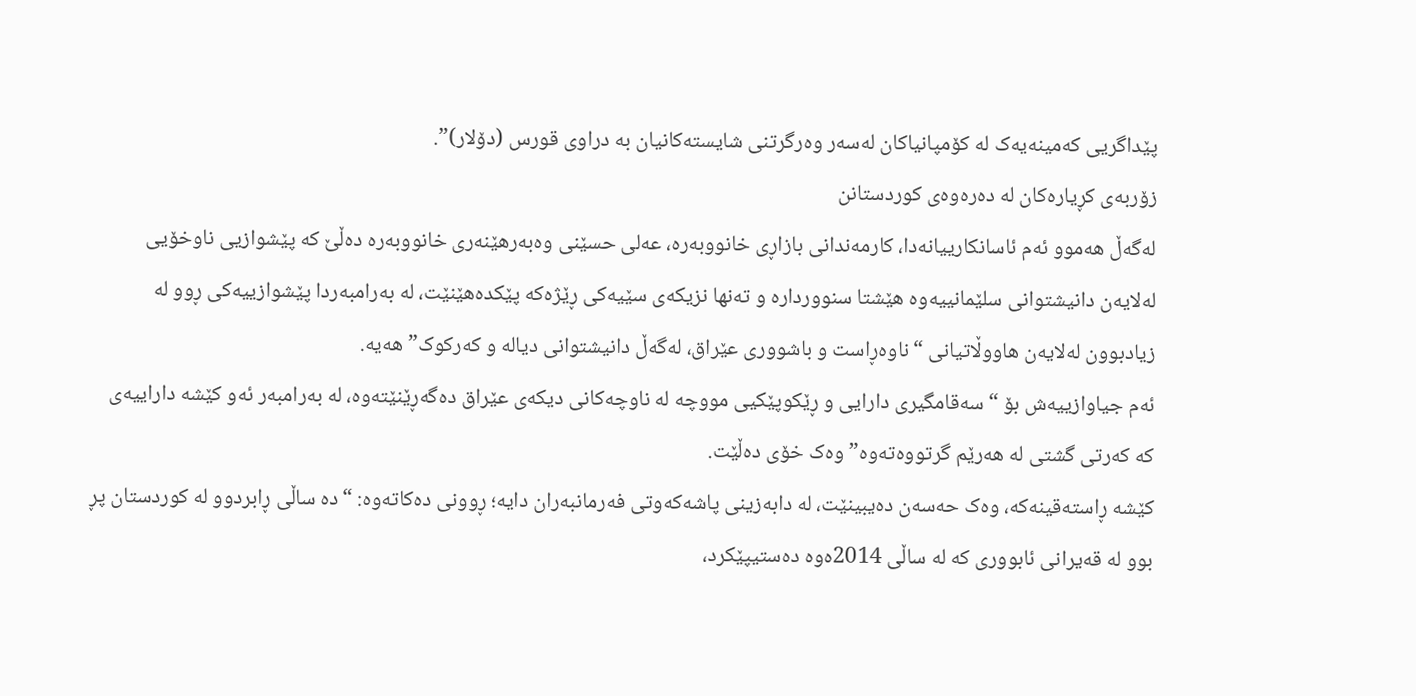پێداگریی کەمینەیەک لە کۆمپانیاکان لەسەر وەرگرتنی شایستەکانیان بە دراوی قورس (دۆلار)”.
زۆربەی کڕیارەکان لە دەرەوەی کوردستانن
لەگەڵ هەموو ئەم ئاسانکارییانەدا، کارمەندانی بازاڕی خانووبەرە، عەلی حسێنی وەبەرهێنەری خانووبەرە دەڵێ کە پێشوازیی ناوخۆیی لەلایەن دانیشتوانی سلێمانییەوە هێشتا سنووردارە و تەنها نزیکەی سێیەکی ڕێژەکە پێکدەهێنێت، لە بەرامبەردا پێشوازییەکی ڕوو لە زیادبوون لەلایەن هاووڵاتیانی “ناوەڕاست و باشووری عێراق، لەگەڵ دانیشتوانی دیالە و کەرکوک” هەیە.
ئەم جیاوازییەش بۆ “سەقامگیری دارایی و ڕێکوپێکیی مووچە لە ناوچەکانی دیکەی عێراق دەگەڕێنێتەوە، لە بەرامبەر ئەو کێشە داراییەی کە کەرتی گشتی لە هەرێم گرتووەتەوە” وەک خۆی دەڵێت.
کێشە ڕاستەقینەکە، وەک حەسەن دەیبینێت، لە دابەزینی پاشەکەوتی فەرمانبەران دایە؛ ڕوونی دەکاتەوە: “دە ساڵی ڕابردوو لە کوردستان پڕ بوو لە قەیرانی ئابووری کە لە ساڵی 2014ەوە دەستیپێکرد،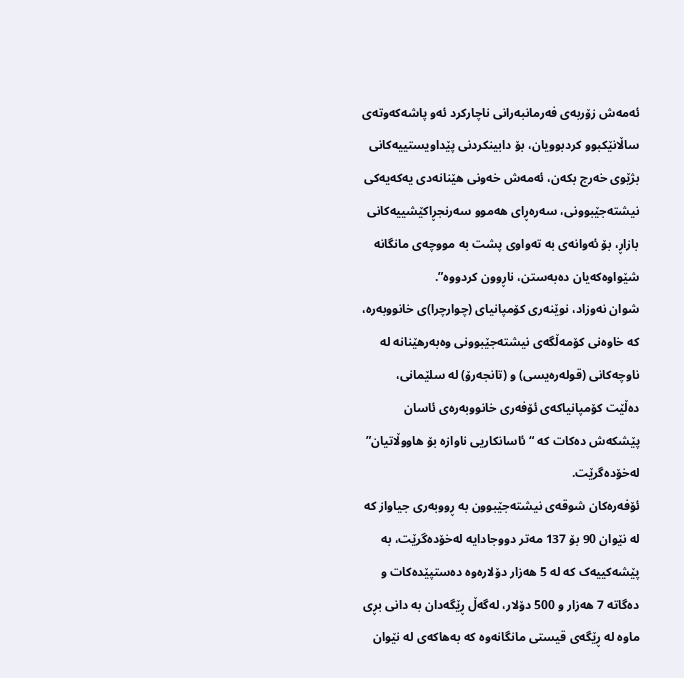ئەمەش زۆربەی فەرمانبەرانی ناچارکرد ئەو پاشەکەوتەی ساڵانێکبوو کردبوویان، بۆ دابینکردنی پێداویستییەکانی بژێوی خەرج بکەن، ئەمەش خەونی هێنانەدی یەکەیەکی نیشتەجێبوونی، سەرەڕای هەموو سەرنجڕاکێشییەکانی بازاڕ، بۆ ئەوانەی بە تەواوی پشت بە مووچەی مانگانە شێواوەکەیان دەبەستن، ناڕوون کردووە”.
شوان نەوزاد، نوێنەری کۆمپانیای (چوارچرا)ی خانووبەرە، کە خاوەنی کۆمەڵگەی نیشتەجێبوونی وەبەرهێنانە لە ناوچەکانی (قولەرەیسی) و (تانجەرۆ) لە سلێمانی، دەڵێت کۆمپانیاکەی ئۆفەری خانووبەرەی ئاسان پێشکەش دەکات کە “ئاسانکاریی ناوازە بۆ هاووڵاتیان” لەخۆدەگرێت.
ئۆفەرەکان شوقەی نیشتەجێبوون بە ڕووبەری جیاواز کە لە نێوان 90 بۆ 137 مەتر دووجادایە لەخۆدەگرێت، بە پێشەکییەک کە لە 5 هەزار دۆلارەوە دەستپێدەکات و دەگاتە 7 هەزار و 500 دۆلار، لەگەڵ ڕێگەدان بە دانی بڕی ماوە لە ڕێگەی قیستی مانگانەوە کە بەهاکەی لە نێوان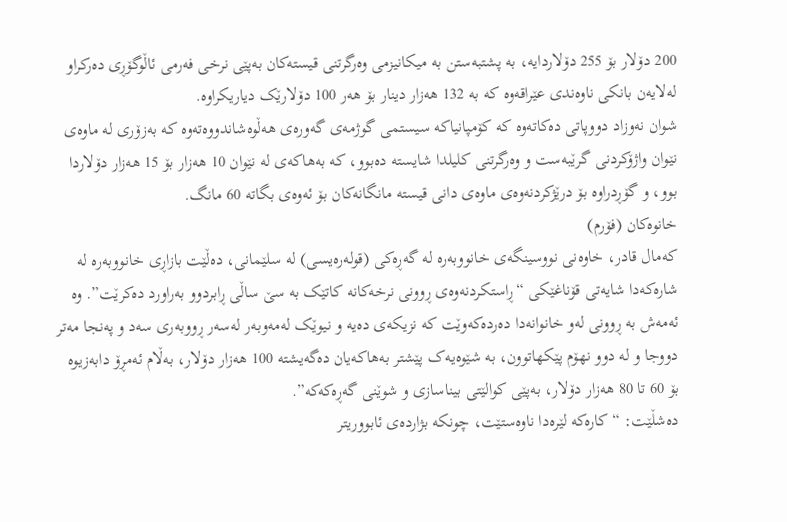200 دۆلار بۆ 255 دۆلاردایە، بە پشتبەستن بە میکانیزمی وەرگرتنی قیستەکان بەپێی نرخی فەرمی ئاڵوگۆڕی دەرکراو لەلایەن بانکی ناوەندی عێراقەوە کە بە 132 هەزار دینار بۆ هەر 100 دۆلارێک دیاریکراوە.
شوان نەوزاد دووپاتی دەکاتەوە کە کۆمپانیاکە سیستمی گوژمەی گەورەی هەڵوەشاندووەتەوە کە بەزۆری لە ماوەی نێوان واژۆکردنی گرێبەست و وەرگرتنی کلیلدا شایستە دەبوو، کە بەهاکەی لە نێوان 10 هەزار بۆ 15 هەزار دۆلاردا بوو، و گۆڕدراوە بۆ درێژکردنەوەی ماوەی دانی قیستە مانگانەکان بۆ ئەوەی بگاتە 60 مانگ.
خانوەکان (فۆرم)
کەمال قادر، خاوەنی نووسینگەی خانووبەرە لە گەڕەکی (قولەرەیسی) لە سلێمانی، دەڵێت بازاڕی خانووبەرە لە شارەکەدا شایەتی قۆناغێکی “ڕاستکردنەوەی ڕوونی نرخەکانە کاتێک بە سێ ساڵی ڕابردوو بەراورد دەکرێت”. وە ئەمەش بە ڕوونی لەو خانوانەدا دەردەکەوێت کە نزیکەی دەیە و نیوێک لەمەوبەر لەسەر ڕووبەری سەد و پەنجا مەتر دووجا و لە دوو نهۆم پێکهاتوون، بە شێوەیەک پێشتر بەهاکەیان دەگەیشتە 100 هەزار دۆلار، بەڵام ئەمڕۆ دابەزیوە بۆ 60 تا 80 هەزار دۆلار، بەپێی کوالێتی بیناسازی و شوێنی گەڕەکەکە”.
دەشڵێت: “کارەکە لێرەدا ناوەستێت، چونکە بژاردەی ئابووریتر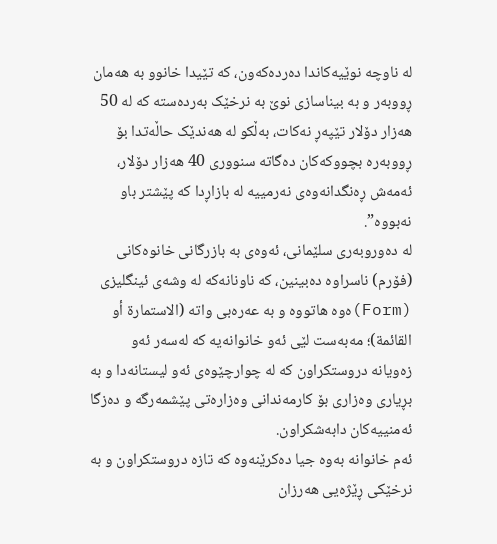لە ناوچە نوێیەکاندا دەردەکەون، کە تێیدا خانوو بە هەمان ڕووبەر و بە بیناسازی نوێ بە نرخێک بەردەستە کە لە 50 هەزار دۆلار تێپەڕ نەکات، بەڵکو لە هەندێک حاڵەتدا بۆ ڕووبەرە بچووکەکان دەگاتە سنووری 40 هەزار دۆلار، ئەمەش ڕەنگدانەوەی نەرمییە لە بازاڕدا کە پێشتر باو نەبووە”.
لە دەوروبەری سلێمانی، ئەوەی بە بازرگانی خانوەکانی (فۆرم) ناسراوە دەبینین، کە ناونانەکە لە وشەی ئینگلیزی (Form)ەوە هاتووە و بە عەرەبی واتە (الاستمارة أو القائمة)؛ مەبەست لێی ئەو خانوانەیە کە لەسەر ئەو زەویانە دروستکراون کە لە چوارچێوەی ئەو لیستانەدا و بە بڕیاری وەزاری بۆ کارمەندانی وەزارەتی پێشمەرگە و دەزگا ئەمنییەکان دابەشکراون.
ئەم خانوانە بەوە جیا دەکرێنەوە کە تازە دروستکراون و بە نرخێکی ڕێژەیی هەرزان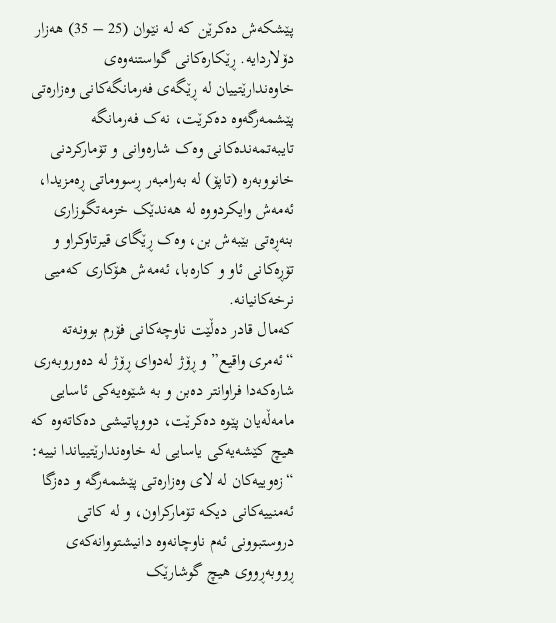پێشکەش دەکرێن کە لە نێوان (25 – 35) هەزار دۆلاردایە. ڕێکارەکانی گواستنەوەی خاوەندارێتییان لە ڕێگەی فەرمانگەکانی وەزارەتی پێشمەرگەوە دەکرێت، نەک فەرمانگە تایبەتمەندەکانی وەک شارەوانی و تۆمارکردنی خانووبەرە (تاپۆ) لە بەرامبەر ڕسووماتی ڕەمزیدا، ئەمەش وایکردووە لە هەندێک خزمەتگوزاری بنەڕەتی بێبەش بن، وەک ڕێگای قیرتاوکراو و تۆڕەکانی ئاو و کارەبا، ئەمەش هۆکاری کەمیی نرخەکانیانە.
کەمال قادر دەڵێت ناوچەکانی فۆرم بوونەتە “ئەمری واقیع” و ڕۆژ لەدوای ڕۆژ لە دەوروبەری شارەکەدا فراوانتر دەبن و بە شێوەیەکی ئاسایی مامەڵەیان پێوە دەکرێت، دووپاتیشی دەکاتەوە کە هیچ کێشەیەکی یاسایی لە خاوەندارێتییاندا نییە: “زەوییەکان لە لای وەزارەتی پێشمەرگە و دەزگا ئەمنییەکانی دیکە تۆمارکراون، و لە کاتی دروستبوونی ئەم ناوچانەوە دانیشتووانەکەی ڕووبەڕووی هیچ گوشارێک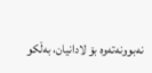نەبوونەتەوە بۆ لادانیان، بەڵکو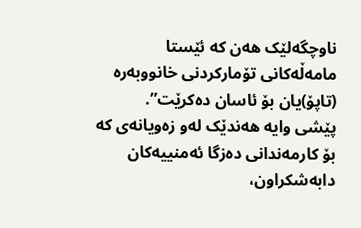ناوچگەلێک هەن کە ئێستا مامەڵەکانی تۆمارکردنی خانووبەرە (تاپۆ)یان بۆ ئاسان دەکرێت”.
پێشی وایە هەندێک لەو زەویانەی کە بۆ کارمەندانی دەزگا ئەمنییەکان دابەشکراون،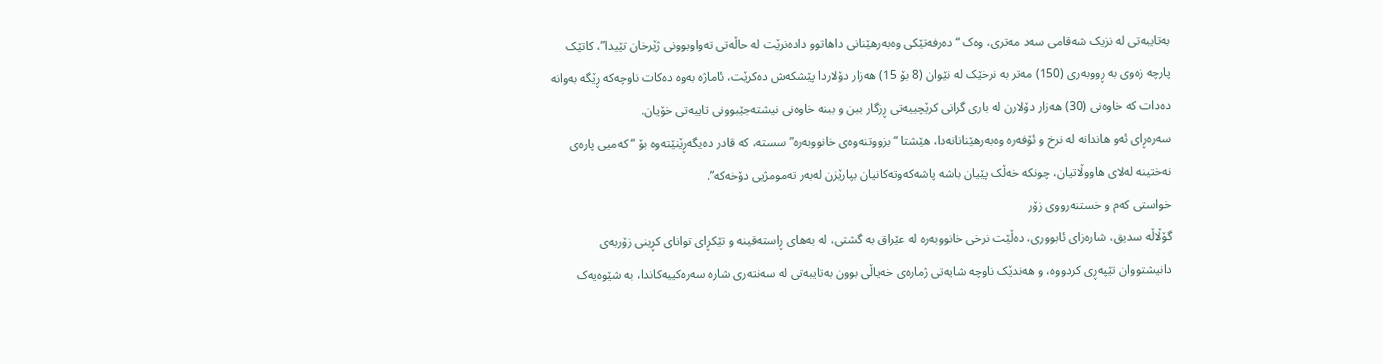بەتایبەتی لە نزیک شەقامی سەد مەتری، وەک “دەرفەتێکی وەبەرهێنانی داهاتوو دادەنرێت لە حاڵەتی تەواوبوونی ژێرخان تێیدا”، کاتێک پارچە زەوی بە ڕووبەری (150) مەتر بە نرخێک لە نێوان (8 بۆ 15) هەزار دۆلاردا پێشکەش دەکرێت، ئاماژە بەوە دەکات ناوچەکە ڕێگە بەوانە دەدات کە خاوەنی (30) هەزار دۆلارن لە باری گرانی کرێچییەتی ڕزگار ببن و ببنە خاوەنی نیشتەجێبوونی تایبەتی خۆیان.
سەرەڕای ئەو هاندانە لە نرخ و ئۆفەرە وەبەرهێنانانەدا، هێشتا “بزووتنەوەی خانووبەرە” سستە، کە قادر دەیگەڕێنێتەوە بۆ “کەمیی پارەی نەختینە لەلای هاووڵاتیان، چونکە خەڵک پێیان باشە پاشەکەوتەکانیان بپارێزن لەبەر تەمومژیی دۆخەکە”.
خواستی کەم و خستنەرووی زۆر
گۆڵاڵە سدیق، شارەزای ئابووری، دەڵێت نرخی خانووبەرە لە عێراق بە گشتی، لە بەهای ڕاستەقینە و تێکڕای توانای کڕینی زۆربەی دانیشتووان تێپەڕی کردووە، و هەندێک ناوچە شایەتی ژمارەی خەیاڵی بوون بەتایبەتی لە سەنتەری شارە سەرەکییەکاندا، بە شێوەیەک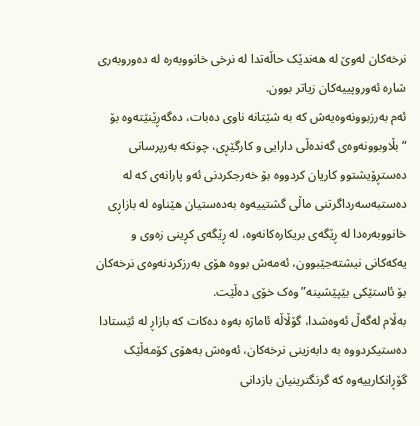نرخەکان لەوێ لە هەندێک حاڵەتدا لە نرخی خانووبەرە لە دەوروبەری شارە ئەوروپییەکان زیاتر بوون.
ئەم بەرزبوونەوەیەش کە بە شێتانە ناوی دەبات، دەگەڕێنێتەوە بۆ “بڵاوبوونەوەی گەندەڵی دارایی و کارگێڕی، چونکە بەرپرسانی دەستڕۆیشتوو کاریان کردووە بۆ خەرجکردنی ئەو پارانەی کە لە دەستبەسەرداگرتنی ماڵی گشتییەوە بەدەستیان هێناوە لە بازاڕی خانووبەرەدا لە ڕێگەی بریکارەکانەوە، لە ڕێگەی کڕینی زەوی و یەکەکانی نیشتەجێبوون، ئەمەش بووە هۆی بەرزکردنەوەی نرخەکان بۆ ئاستێکی بێپێشینە” وەک خۆی دەڵێت.
بەڵام لەگەڵ ئەوەشدا، گۆڵاڵە ئاماژە بەوە دەکات کە بازاڕ لە ئێستادا دەستیکردووە بە دابەزینی نرخەکان، ئەوەش بەهۆی کۆمەڵێک گۆڕانکارییەوە کە گرنگترینیان بازدانی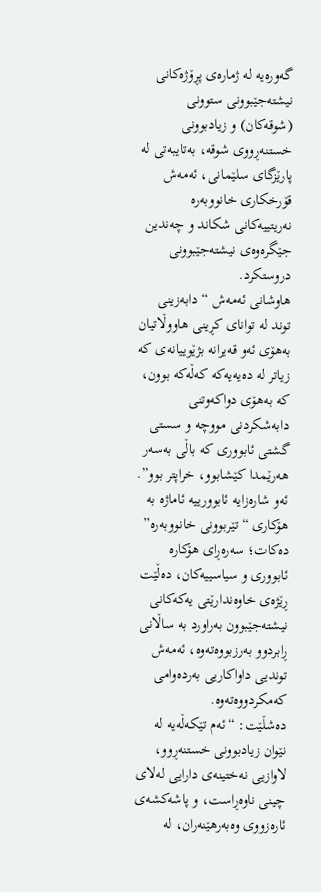گەورەیە لە ژمارەی پڕۆژەکانی نیشتەجێبوونی ستوونی (شوقەکان) و زیادبوونی خستنەڕووی شوقە، بەتایبەتی لە پارێزگای سلێمانی، ئەمەش قۆرخکاری خانووبەرە نەریتییەکانی شکاند و چەندین جێگرەوەی نیشتەجێبوونی دروستکرد.
هاوشانی ئەمەش “دابەزینی توند لە توانای کڕینی هاووڵاتیان بەهۆی ئەو قەیرانە بژێوییانەی کە زیاتر لە دەیەیەکە کەڵەکە بوون، کە بەهۆی دواکەوتنی دابەشکردنی مووچە و سستی گشتی ئابووری کە باڵی بەسەر هەرێمدا کێشابوو، خراپتر بوو”.
ئەو شارەزایە ئابوورییە ئاماژە بە هۆکاری “تێربوونی خانووبەرە” دەکات؛ سەرەڕای هۆکارە ئابووری و سیاسییەکان، دەڵێت ڕێژەی خاوەندارێتی یەکەکانی نیشتەجێبوون بەراورد بە ساڵانی ڕابردوو بەرزبووەتەوە، ئەمەش توندیی داواکاریی بەردەوامی کەمکردووەتەوە.
دەشڵێت: “ئەم تێکەڵەیە لە نێوان زیادبوونی خستنەڕوو، لاوازیی نەختینەی دارایی لەلای چینی ناوەڕاست، و پاشەکشەی ئارەزووی وەبەرهێنەران، لە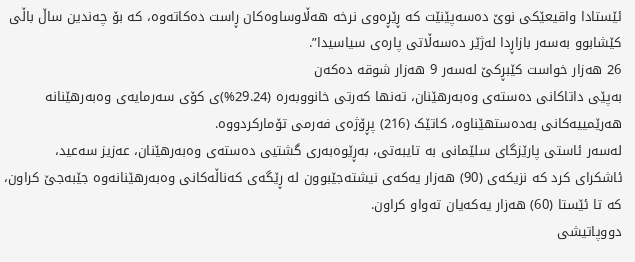ئێستادا واقیعێکی نوێ دەسەپێنێت کە ڕێڕەوی نرخە هەڵاوساوەکان ڕاست دەکاتەوە، کە بۆ چەندین ساڵ باڵی کێشابوو بەسەر بازاڕدا لەژێر دەسەڵاتی پارەی سیاسیدا”.
26 هەزار خواست کێبڕکێ لەسەر 9 هەزار شوقە دەکەن
بەپێی داتاکانی دەستەی وەبەرهێنان، تەنها کەرتی خانووبەرە (29.24%)ی کۆی سەرمایەی وەبەرهێنانە هەرێمییەکانی بەدەستهێناوە، کاتێک (216) پڕۆژەی فەرمی تۆمارکردووە.
لەسەر ئاستی پارێزگای سلێمانی بە تایبەتی، بەڕێوەبەری گشتیی دەستەی وەبەرهێنان، عەزیز سەعید، ئاشکرای کرد کە نزیکەی (90) هەزار یەکەی نیشتەجێبوون لە ڕێگەی کەناڵەکانی وەبەرهێنانەوە جێبەجێ کراون، کە تا ئێستا (60) هەزار یەکەیان تەواو کراون.
دووپاتیشی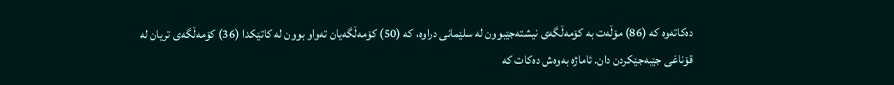دەکاتەوە کە (86) مۆڵەت بە کۆمەڵگەی نیشتەجێبوون لە سلێمانی دراوە، کە (50) کۆمەڵگەیان تەواو بوون لە کاتێکدا (36) کۆمەڵگەی تریان لە قۆناغی جێبەجێکردن دان. ئاماژە بەوەش دەکات کە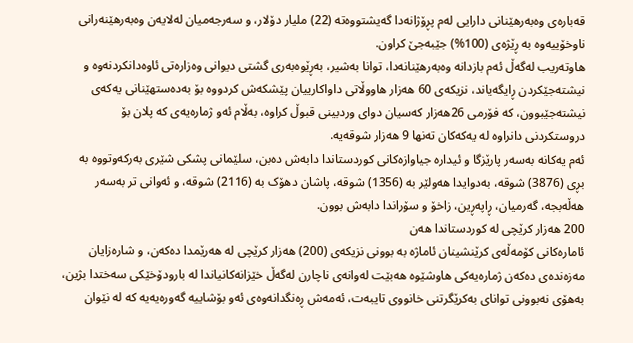قەبارەی وەبەرهێنانی دارایی لەم پڕۆژانەدا گەیشتووەتە (22) ملیار دۆلار، و سەرجەمیان لەلایەن وەبەرهێنەرانی ناوخۆییەوە بە ڕێژەی (100%) جێبەجێ کراون.
هاوتەریب لەگەڵ ئەم بازدانە وەبەرهێنانەدا، توانا بەشیر، بەڕێوەبەری گشتی دیوانی وەزارەتی ئاوەدانکردنەوە و نیشتەجێکردن ڕایگەیاند، نزیکەی 60 هەزار هاووڵاتی داواکارییان پێشکەش کردووە بۆ بەدەستهێنانی یەکەی نیشتەجێبوون، کە فۆرمی 26هەزار کەسیان دوای وردبینی قبوڵ کراوە، بەڵام ئەو ژمارەیەی کە پلان بۆ دروستکردنی دانراوە لە یەکەکان تەنها 9 هەزار شوقەیە.
ئەم یەکانە بەسەر پارێزگا و ئیدارە جیاوازەکانی کوردستاندا دابەش دەبن، سلێمانی پشکی شێری بەرکەوتووە بە بڕی (3876) شوقە، بەدوایدا هەولێر بە (1356) شوقە، پاشان دهۆک بە (2116) شوقە، و ئەوانی تر بەسەر هەڵەبجە، گەرمیان، ڕاپەڕین، زاخۆ و سۆراندا دابەش بوون.
200 هەزار کرێچی لە کوردستاندا هەن
ئامارەکانی کۆمەڵەی کرێنشینان ئاماژە بە بوونی نزیکەی (200) هەزار کرێچی لە هەرێمدا دەکەن، و شارەزایان مەزەندەی دەکەن ژمارەیەکی هاوشێوە هەبێت لەوانەی ناچارن لەگەڵ خێزانەکانیاندا لە بارودۆخێکی سەختدا بژین، بەهۆی نەبوونی توانای بەکرێگرتنی خانووی تایبەت، ئەمەش ڕەنگدانەوەی ئەو بۆشاییە گەورەیەیە کە لە نێوان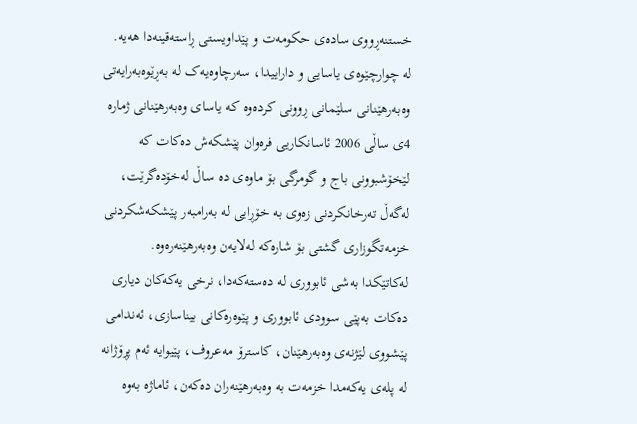خستنەڕووی سادەی حکومەت و پێداویستی ڕاستەقینەدا هەیە.
لە چوارچێوەی یاسایی و داراییدا، سەرچاوەیەک لە بەڕێوەبەرایەتی وەبەرهێنانی سلێمانی ڕوونی کردەوە کە یاسای وەبەرهێنانی ژمارە 4ی ساڵی 2006 ئاسانکاریی فرەوان پێشکەش دەکات کە لێخۆشبوونی باج و گومرگی بۆ ماوەی دە ساڵ لەخۆدەگرێت، لەگەڵ تەرخانکردنی زەوی بە خۆڕایی لە بەرامبەر پێشکەشکردنی خزمەتگوزاری گشتی بۆ شارەکە لەلایەن وەبەرهێنەرەوە.
لەکاتێکدا بەشی ئابووری لە دەستەکەدا، نرخی یەکەکان دیاری دەکات بەپێی سوودی ئابووری و پێوەرەکانی بیناسازی، ئەندامی پێشووی لێژنەی وەبەرهێنان، کاسترۆ مەعروف، پێیوایە ئەم پڕۆژانە لە پلەی یەکەمدا خزمەت بە وەبەرهێنەران دەکەن، ئاماژە بەوە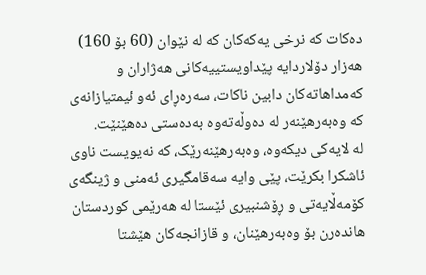دەکات کە نرخی یەکەکان کە لە نێوان (60 بۆ 160) هەزار دۆلاردایە پێداویستییەکانی هەژاران و کەمداهاتەکان دابین ناکات، سەرەڕای ئەو ئیمتیازانەی کە وەبەرهێنەر لە دەوڵەتەوە بەدەستی دەهێنێت.
لە لایەکی دیکەوە، وەبەرهێنەرێک، کە نەیویست ناوی ئاشكرا بکرێت، پێی وایە سەقامگیری ئەمنی و ژینگەی کۆمەڵایەتی و ڕۆشنبیری ئێستا لە هەرێمی کوردستان هاندەرن بۆ وەبەرهێنان، و قازانجەکان هێشتا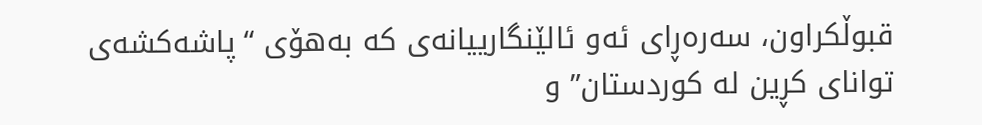قبوڵکراون، سەرەڕای ئەو ئالێنگارییانەی کە بەهۆی “پاشەکشەی توانای کڕین لە کوردستان” و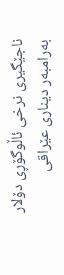ناجێگیری نرخی ئاڵوگۆڕی دۆلار بەرامبەر دیناری عێراقی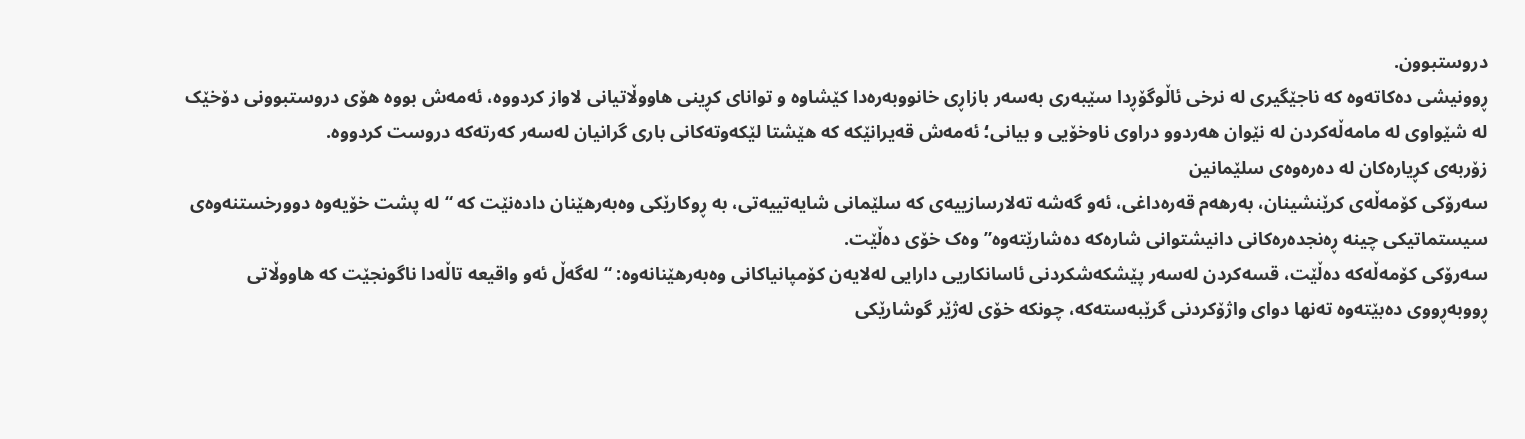دروستبوون.
ڕوونیشی دەکاتەوە کە ناجێگیری لە نرخی ئاڵوگۆڕدا سێبەری بەسەر بازاڕی خانووبەرەدا کێشاوە و توانای کڕینی هاووڵاتیانی لاواز کردووە، ئەمەش بووە هۆی دروستبوونی دۆخێک لە شێواوی لە مامەڵەکردن لە نێوان هەردوو دراوی ناوخۆیی و بیانی؛ ئەمەش قەیرانێکە کە هێشتا لێکەوتەکانی باری گرانیان لەسەر کەرتەکە دروست کردووە.
زۆربەی کڕیارەکان لە دەرەوەی سلێمانین
سەرۆکی کۆمەڵەی کرێنشینان، بەرهەم قەرەداغی، ئەو گەشە تەلارسازییەی کە سلێمانی شایەتییەتی، بە ڕوکارێکی وەبەرهێنان دادەنێت کە “لە پشت خۆیەوە دوورخستنەوەی سیستماتیکی چینە ڕەنجدەرەکانی دانیشتوانی شارەکە دەشارێتەوە” وەک خۆی دەڵێت.
سەرۆکی کۆمەڵەکە دەڵێت، قسەکردن لەسەر پێشکەشکردنی ئاسانکاریی دارایی لەلایەن کۆمپانیاکانی وەبەرهێنانەوە: “لەگەڵ ئەو واقیعە تاڵەدا ناگونجێت کە هاووڵاتی ڕووبەڕووی دەبێتەوە تەنها دوای واژۆکردنی گرێبەستەکە، چونکە خۆی لەژێر گوشارێکی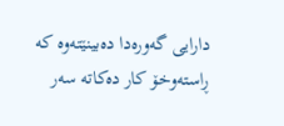دارایی گەورەدا دەبینێتەوە کە ڕاستەوخۆ کار دەکاتە سەر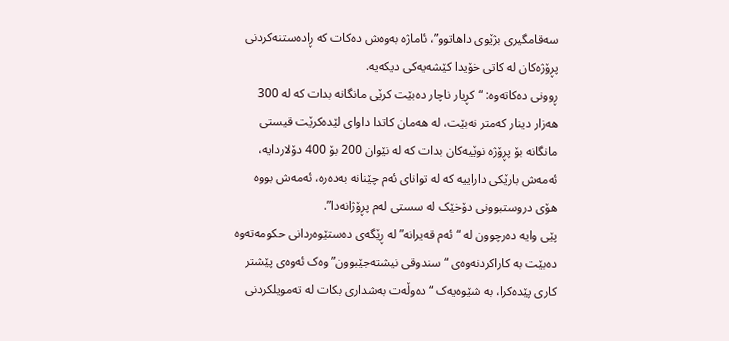سەقامگیری بژێوی داهاتوو”، ئاماژە بەوەش دەکات کە ڕادەستنەکردنی پڕۆژەکان لە کاتی خۆیدا کێشەیەکی دیکەیە.
ڕوونی دەکاتەوە: “کڕیار ناچار دەبێت کرێی مانگانە بدات کە لە 300 هەزار دینار کەمتر نەبێت، لە هەمان کاتدا داوای لێدەکرێت قیستی مانگانە بۆ پڕۆژە نوێیەکان بدات کە لە نێوان 200 بۆ 400 دۆلاردایە، ئەمەش بارێکی داراییە کە لە توانای ئەم چێنانە بەدەرە، ئەمەش بووە هۆی دروستبوونی دۆخێک لە سستی لەم پڕۆژانەدا”.
پێی وایە دەرچوون لە “ئەم قەیرانە” لە ڕێگەی دەستێوەردانی حکومەتەوە دەبێت بە کاراکردنەوەی “سندوقی نیشتەجێبوون” وەک ئەوەی پێشتر کاری پێدەکرا، بە شێوەیەک “دەوڵەت بەشداری بکات لە تەمویلکردنی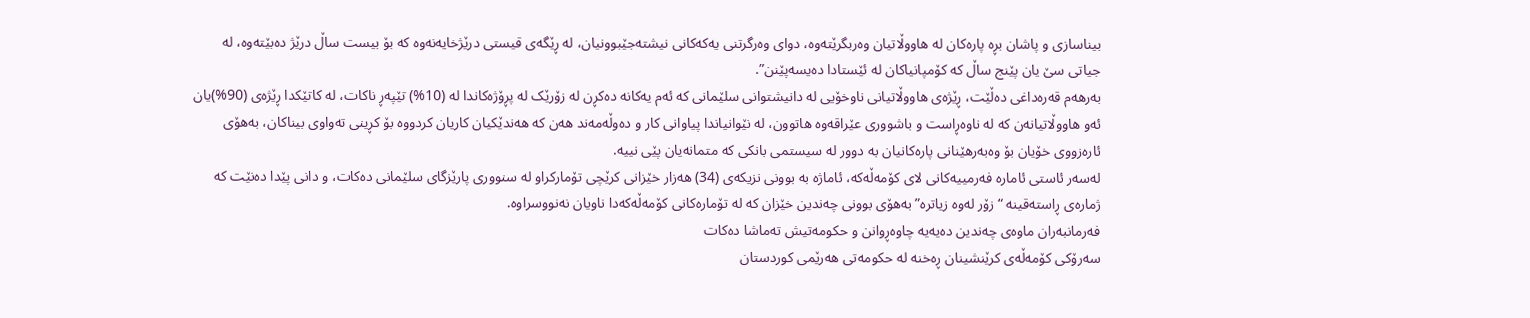بیناسازی و پاشان بڕە پارەکان لە هاووڵاتیان وەربگرێتەوە، دوای وەرگرتنی یەکەکانی نیشتەجێبوونیان، لە ڕێگەی قیستی درێژخایەنەوە کە بۆ بیست ساڵ درێژ دەبێتەوە، لە جیاتی سێ یان پێنج ساڵ کە کۆمپانیاکان لە ئێستادا دەیسەپێنن”.
بەرهەم قەرەداغی دەڵێت، ڕێژەی هاووڵاتیانی ناوخۆیی لە دانیشتوانی سلێمانی کە ئەم یەکانە دەکڕن لە زۆرێک لە پڕۆژەکاندا لە (10%) تێپەڕ ناکات، لە کاتێکدا ڕێژەی (90%)یان ئەو هاووڵاتیانەن کە لە ناوەڕاست و باشووری عێراقەوە هاتوون، لە نێوانیاندا پیاوانی کار و دەوڵەمەند هەن کە هەندێکیان کاریان کردووە بۆ کڕینی تەواوی بیناکان، بەهۆی ئارەزووی خۆیان بۆ وەبەرهێنانی پارەکانیان بە دوور لە سیستمی بانکی کە متمانەیان پێی نییە.
لەسەر ئاستی ئامارە فەرمییەکانی لای کۆمەڵەکە، ئاماژە بە بوونی نزیکەی (34) هەزار خێزانی کرێچی تۆمارکراو لە سنووری پارێزگای سلێمانی دەکات، و دانی پێدا دەنێت کە ژمارەی ڕاستەقینە “زۆر لەوە زیاترە” بەهۆی بوونی چەندین خێزان کە لە تۆمارەکانی کۆمەڵەکەدا ناویان نەنووسراوە.
فەرمانبەران ماوەی چەندین دەیەیە چاوەڕوانن و حکومەتیش تەماشا دەکات
سەرۆکی کۆمەڵەی کرێنشینان ڕەخنە لە حکومەتی هەرێمی کوردستان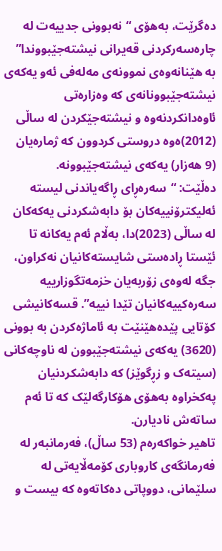دەگرێت، بەهۆی “نەبوونی جدییەت لە چارەسەرکردنی قەیرانی نیشتەجێبووندا” بە هێنانەوەی نموونەی مەلەفی ئەو یەکەی نیشتەجێبوونانەی کە وەزارەتی ئاوەدانکردنەوە و نیشتەجێکردن لە ساڵی (2012)ەوە دروستی کردوون کە ژمارەیان (9 هەزار) یەکەی نیشتەجێبوونە.
دەڵێت: “سەرەڕای ڕاگەیاندنی لیستە ئەلیکترۆنییەکان بۆ دابەشکردنی یەکەکان لە ساڵی (2023)دا، بەڵام ئەم یەکانە تا ئێستا ڕادەستی شایستەکانیان نەکراون، جگە لەوەی زۆربەیان خزمەتگوزارییە سەرەکییەکانیان تێدا نییە”. قسەکانیشی کۆتایی پێدەهێنێت بە ئاماژەکردن بە بوونی (3620) یەکەی نیشتەجێبوون لە ناوچەکانی (سیتەک و زڕگوێز) کە دابەشکردنیان پەکخراوە بەهۆی هۆکارگەلێک کە تا ئەم ساتەش نادیارن.
تاهیر خواکەرەم (53 ساڵ)، فەرمانبەر لە فەرمانگەی کاروباری کۆمەڵایەتی لە سلێمانی، دووپاتی دەکاتەوە کە بیست و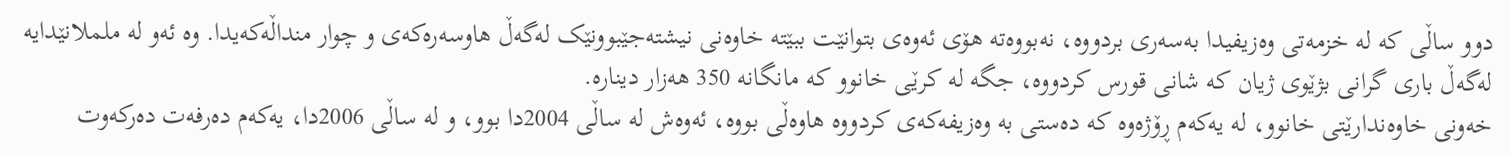دوو ساڵی کە لە خزمەتی وەزیفیدا بەسەری بردووە، نەبووەتە هۆی ئەوەی بتوانێت ببێتە خاوەنی نیشتەجێبوونێک لەگەڵ هاوسەرەکەی و چوار منداڵەکەیدا. وە ئەو لە ململانێدایە لەگەڵ باری گرانی بژێوی ژیان کە شانی قورس کردووە، جگە لە کرێی خانوو کە مانگانە 350 هەزار دینارە.
خەونی خاوەندارێتی خانوو، لە یەکەم ڕۆژەوە کە دەستی بە وەزیفەکەی کردووە هاوەڵی بووە، ئەوەش لە ساڵی 2004دا بوو، و لە ساڵی 2006دا، یەکەم دەرفەت دەرکەوت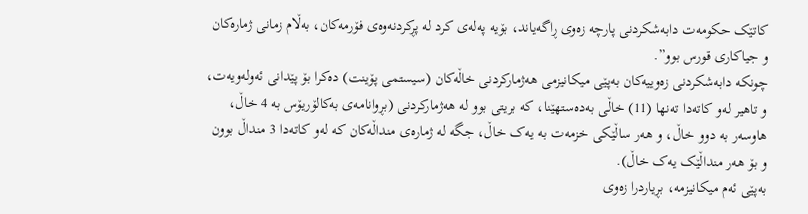کاتێک حکومەت دابەشکردنی پارچە زەوی ڕاگەیاند، بۆیە پەلەی کرد لە پڕکردنەوەی فۆرمەکان، بەڵام زمانی ژمارەکان و جیاکاری قورس بوو”.
چونکە دابەشکردنی زەوییەکان بەپێی میکانیزمی هەژمارکردنی خاڵەکان (سیستمی پۆینت) دەکرا بۆ پێدانی ئەولەویەت، و تاهیر لەو کاتەدا تەنها (11) خاڵی بەدەستهێنا، کە بریتی بوو لە هەژمارکردنی (بڕوانامەی بەکالۆریۆس بە 4 خاڵ، هاوسەر بە دوو خاڵ، و هەر ساڵێکی خزمەت بە یەک خاڵ، جگە لە ژمارەی منداڵەکان کە لەو کاتەدا 3 منداڵ بوون و بۆ هەر منداڵێک یەک خاڵ).
بەپێی ئەم میکانیزمە، بڕیاردرا زەوی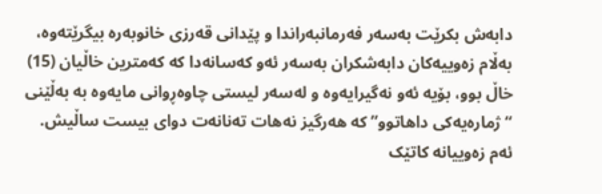دابەش بکرێت بەسەر فەرمانبەراندا و پێدانی قەرزی خانوبەرە بیگرێتەوە، بەڵام زەوییەکان دابەشکران بەسەر ئەو کەسانەدا کە کەمترین خاڵیان (15) خاڵ بوو، بۆیە ئەو نەگیرایەوە و لەسەر لیستی چاوەڕوانی مایەوە بە بەڵێنی “ژمارەیەکی داهاتوو” کە هەرگیز نەهات تەنانەت دوای بیست ساڵیش.
ئەم زەوییانە کاتێک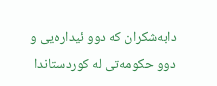دابەشکران کە دوو ئیدارەیی و دوو حکومەتی لە کوردستاندا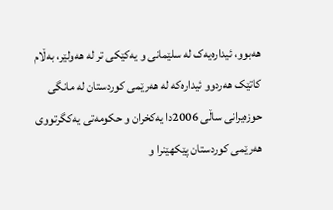هەبوو، ئیدارەیەک لە سلێمانی و یەکێکی تر لە هەولێر، بەڵام کاتێک هەردوو ئیدارەکە لە هەرێمی کوردستان لە مانگی حوزەیرانی ساڵی 2006دا یەکخران و حکومەتی یەکگرتووی هەرێمی کوردستان پێکهێنرا و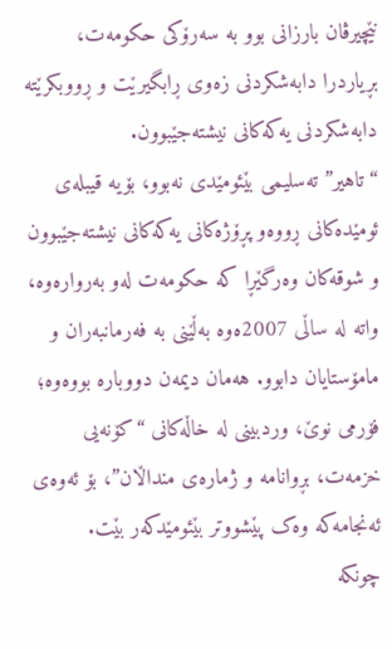نێچیرڤان بارزانی بوو بە سەرۆکی حکومەت، بڕیاردرا دابەشکردنی زەوی ڕابگیرێت و ڕووبکرێتە دابەشکردنی یەکەکانی نیشتەجێبوون.
“تاهیر” تەسلیمی بێئومێدی نەبوو، بۆیە قیبلەی ئومێدەکانی ڕووەو پڕۆژەکانی یەکەکانی نیشتەجێبوون و شوقەکان وەرگێڕا کە حکومەت لەو بەروارەوە، واتە لە ساڵی 2007ەوە بەڵێنی بە فەرمانبەران و مامۆستایان دابوو. هەمان دیمەن دووبارە بووەوە؛ فۆرمی نوێ، وردبینی لە خاڵەکانی “کۆنەیی خزمەت، بڕوانامە و ژمارەی منداڵان”، بۆ ئەوەی ئەنجامەکە وەک پێشووتر بێئومێدکەر بێت.
چونکە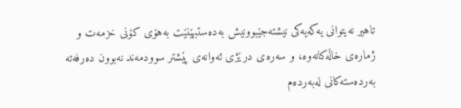تاهیر نەیتوانی یەکەیەکی نیشتەجێبوونیش بەدەستبهێنێت بەهۆی کۆنی خزمەت و ژمارەی خاڵەکانەوە، و سەرەی درێژی ئەوانەی پێشتر سوودمەند نەبوون دەرفەتە بەردەستەکانی لەبەردەم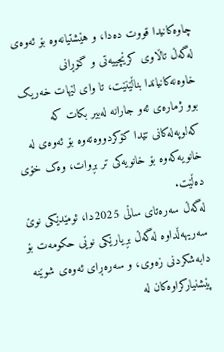چاوەکانیدا قووت دەدا، و هێشتیانەوە بۆ ئەوەی لەگەڵ تاڵاوی کرێچییەتی و گۆڕانی خاوەنەکانیاندا بناڵێنێت، تا وای لێهات خەریک بوو ژمارەی ئەو جارانە لەبیر بکات کە کەلوپەلەکانی تێدا کۆکردووەتەوە بۆ ئەوەی لە خانویەکەوە بۆ خانویەکی تر بڕوات، وەک خۆی دەڵێت.
لەگەڵ سەرەتای ساڵی 2025دا، ئومێدێکی نوێ سەریهەڵداوە لەگەڵ بڕیارێکی نوێی حکومەت بۆ دابەشکردنی زەوی، و سەرەڕای ئەوەی شوێنە پێشنیارکراوەکان لە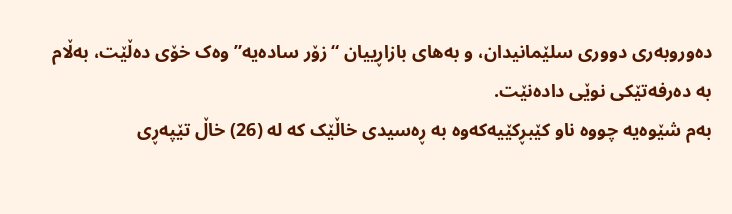دەوروبەری دووری سلێمانیدان، و بەهای بازاڕییان “زۆر سادەیە” وەک خۆی دەڵێت، بەڵام بە دەرفەتێکی نوێی دادەنێت.
بەم شێوەیە چووە ناو کێبڕکێیەکەوە بە ڕەسیدی خاڵێک کە لە (26) خاڵ تێپەڕی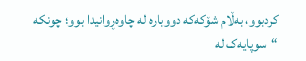کردبوو، بەڵام شۆکەکە دووبارە لە چاوەڕوانیدا بوو؛ چونکە “سوپایەک لە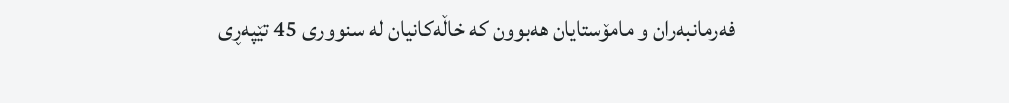فەرمانبەران و مامۆستایان هەبوون کە خاڵەکانیان لە سنووری 45 تێپەڕی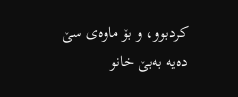کردبوو، و بۆ ماوەی سێ دەیە بەبێ خانو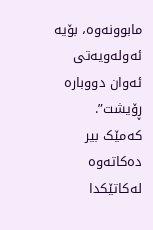مابوونەوە، بۆیە ئەولەویەتی ئەوان دووبارە ڕۆیشت”.
کەمێک بیر دەکاتەوە لەکاتێکدا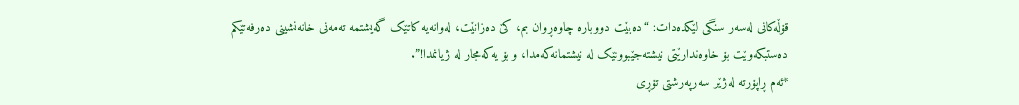قۆڵەکانی لەسەر سنگی لێکدەدات: “دەبێت دووبارە چاوەڕوان بم، کێ دەزانێت، لەوانەیە کاتێک گەیشتمە تەمەنی خانەنشینی دەرفەتێکم دەستبکەوێت بۆ خاوەندارێتی نیشتەجێبوونێک لە نیشتمانەکەمدا، و بۆ یەکەمجار لە ژیانمدا!”.
*ئەم ڕاپۆرتە لەژێر سەرپەرشتی تۆڕی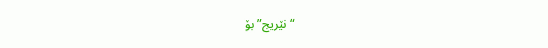“نێریج” بۆ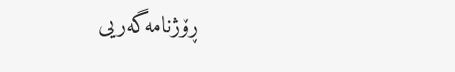ڕۆژنامەگەریی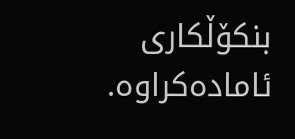بنکۆڵکاری ئامادەکراوە.